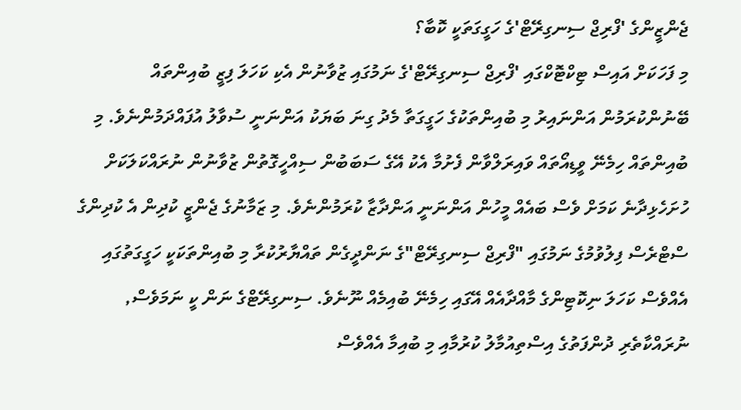ޖެންޒީންގެ 'ފްރިޖް ސިނގިރޭޓް'ގެ ހަގީގަތަކީ ކޮބާ؟
މި ފަހަކަށް އައިސް ޓިކްޓޮކްގައި 'ފްރިޖް ސިނގިރޭޓް'ގެ ނަމުގައި ޒުވާނުން އެކި ކަހަލަ ފިޒީ ބުއިންތައް ބޭނުންކުރަމުން އަންނައިރު މި ބުއިންތަކުގެ ހަގީގަތާ މެދު ގިނަ ބަޔަކު އަންނަނީ ސުވާލު އުފައްދަމުންނެވެ. މި ބުއިންތައް ހިމެނޭ ވީޑިއޯތައް ވައިރަލްވާން ފެށުމާ އެކު އޭގެ ސަބަބުން ސިއްހީގޮތުން ޒުވާނުން ނުރައްކަލަކަށް ހުށަހެޅިދާނެ ކަމަށް ވެސް ބައެއް މީހުން އަންނަނީ އަންދާޒާ ކުރަމުންނެވެ. މި ޒަމާނުގެ ޖެންޒީ ކުދިން އެ ކުދިންގެ ސްޓްރެސް ފިލުވުމުގެ ނަމުގައި "ފްރިޖް ސިނގިރޭޓް"ގެ ނަންދީގެން ތައްޔާރުކުރާ މި ބުއިންތަކަކީ ހަގީގަތުގައި އެއްވެސް ކަހަލަ ނިކޮޓިންގެ މާއްދާއެއް އޭގައި ހިމެނޭ ބުއިމެއް ނޫނެވެ. ސިނގިރޭޓްގެ ނަން ކީ ނަމަވެސް, ނުރައްކާތެރި ދުންފަތުގެ އިސްތިއުމާލު ކުރުމާއި މި ބުއިމާ އެއްވެސް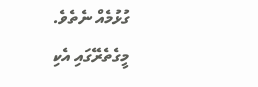ގުޅުމެއް ނެތެވެ. މީގެތެރޭގައި އެކި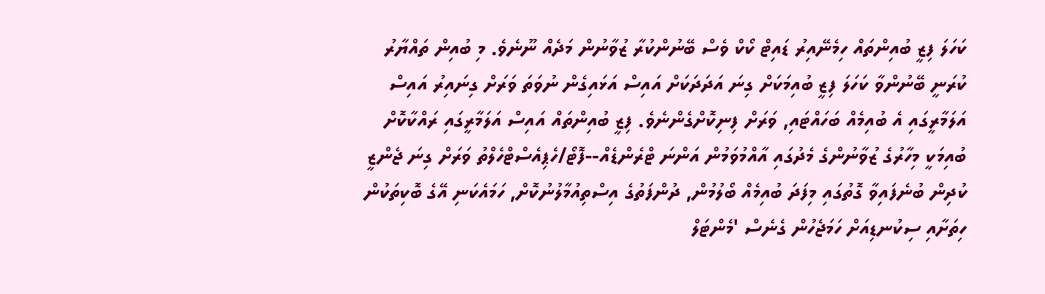ކަހަލަ ފިޒީ ބުއިންތައް ހިމެނޭއިރު ޑައިޓް ކޯކް ވެސް ބޭނުންކުރާ ޒުވާނުން މަދެއް ނޫނެވެ. މި ބުއިން ތައްޔާރު ކުރަނީ ބޭނުންވާ ކަހަލަ ފިޒީ ބުއިމަކަށް ގިނަ އަދަދަކަށް އައިސް އަޅައިގެން ނުވަތަ ވަރަށް ގިނައިރު އައިސް އަލަމާރީގައި އެ ބުއިމެއް ބަހައްޓައި, ވަރަށް ފިނިކޮށްގެންނެވެ. ފިޒީ ބުއިންތައް އައިސް އަލަމާރީގައި ރައްކާކޮށް ބުއިމަކީ މިހާރުގެ ޒުވާނުންގެ މެދުގައި އާއްމުވަމުން އަންނަ ޓްރެންޑެއް--ފޮޓޯ/ހެޕިއެސްޓްހެލްތު ވަރަށް ގިނަ ޖެންޒީ ކުދިން ބުނެފައިވާ ގޮތުގައި މިފަދަ ބުއިމެއް ބޯލުމުން, ދުންފަތުގެ އިސްތިއުމާލުނުކޮށް, ހަމައެކަނި އޭގެ ބޮކިތަކުން ހިތަށާއި ސިކުނޑިއަށް ހަމަޖެހުން ގެނެސް 'މެންޓަލް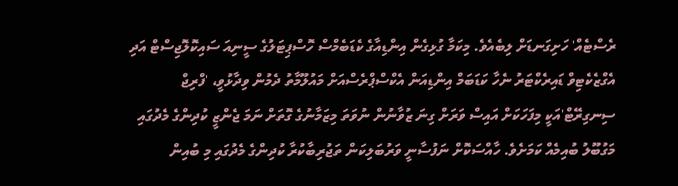ރެސްޓެއް' ހަށިގަނޑަށް ލިބެއެވެ. މިކަމާ ގުޅިގެން އިންޑިއާގެ ކެޑަބެމްސް ހޮސްޕިޓަލުގެ ސީނިއަ ސައިކޮލޮޖިސްޓް އަދި އެގްޒެކެޓިވް ޑައިރެކްޓަރު ނެހާ ކަޑަބަމް އިންޑިއަން އެކްސްޕްރެސްއަށް މައުލޫމާތު ދެމުން ވިދާޅުވީ، 'ފްރިޖް ސިނގިރޭޓް'އަކީ މިފަހަކަށް އައިސް ވަރަށް ގިނަ ޒުވާނުން ނުވަތަ މިޒަމާނުގެ ގޮތަށް ނަމަ ޖެންޒީ ކުދިންގެ މެދުގައި މަގުބޫލު ބުއިމެއް ކަމަށެވެ. ހާއްސަކޮށް ނަފުސާނީ ވަރުބަލިކަން ތަޖުރިބާކުރާ ކުދިންގެ މެދުގައި މި ބުއިން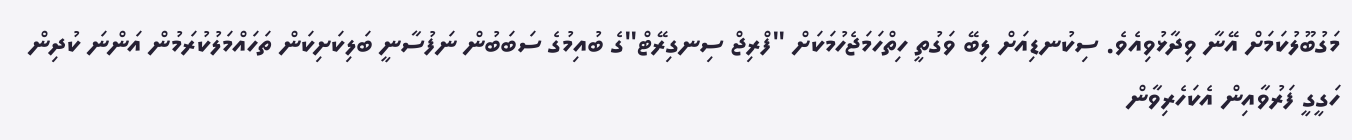މަގުބޫލުކަމަށް އޭނާ ވިދާޅުވިއެވެ. ސިކުނޑިއަށް ލިބޭ ވަގުތީ ހިތްހަމަޖެހުމަކަށް "ފްރިޖް ސިނގިރޭޓް"ގެ ބުއިމުގެ ސަބަބުން ނަފުސާނީ ބަލިކަށިކަން ތަހައްމަލުކުރަމުން އަންނަ ކުދިން ހަގީގީ ފަރުވާއިން އެކަހެރިވާން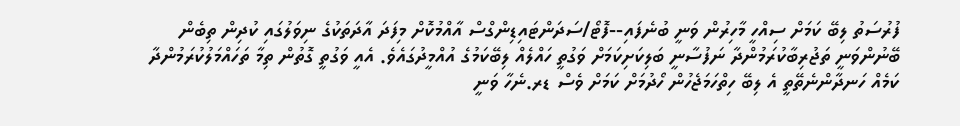ފުރުސަތު ލިބޭ ކަމަށް ސިއްހީ މާހިރުން ވަނީ ބުނެފައި--ފޮޓޯ/ސަދަންޓައިޑިންގްސް އާއްމުކޮށް މިފަދަ އާދަތަކުގެ ނިވަލުގައި ކުދިން ތިބެން ބޭނުންވަނީ ތަޖުރިބާކުރަމުންދާ ނަފުސާނީ ބަލިކަށިކަމަށް ވަގުތީ ހައްލެއް ލިބޭކަމުގެ އުއްމީދުގައެވެ. އެއީ ވަގުތީ ގޮތުން ތިމާ ތަހައްމަލުކުރަމުންދާ ކަމެއް ހަނދާންނެތޭތީ އެ ލިބޭ ހިތްހަމަޖެހުން ހޯދުމަށް ކަމަށް ވެސް ޑރ.ނެހާ ވަނީ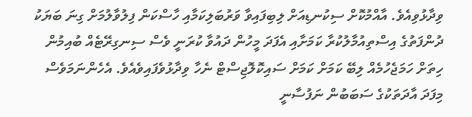ވިދާޅުވިއެވެ. އާއްމުކޮށް ސިކުނޑިއަށް ލިބިފައިވާ ވަރުބަލިކަމާއި ހާސްކަން ފިލުވާލުމަށް ގިނަ ބަޔަކު ދުންފަތުގެ އިސްތިއުމާލުކުރާ ކަމަށާއި އެފަދަ މީހުން ދައުވާ ކުރަނީ ވެސް ސިނގިރޭޓެއް ބުއިމުން ހިތަށް ހަމަޖެހުމެއް ލިބޭ ކަމަށް ކަމަށް ސައިކޮލޮޖިސްޓް ނެހާ ވިދާޅުވެފައިވެއެވެ. އެހެންނަމަވެސް މިފަދަ އާދަތަކުގެ ސަބަބުން ނަފުސާނީ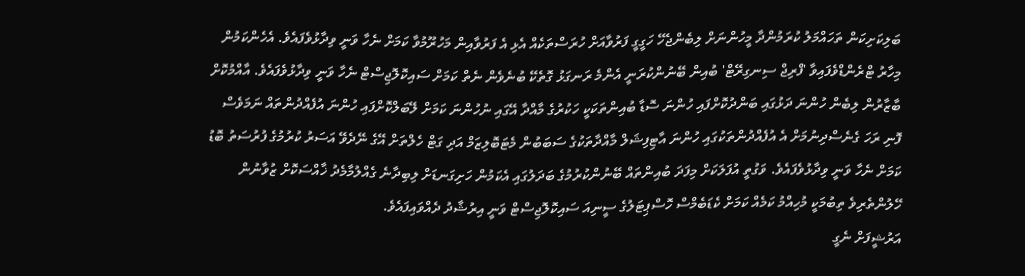ބަލިކަށިކަން ތަހައްމަލު ކުރަމުންދާ މީހުންނަށް ލިބެންޖެހޭ ހަގީގީ ފަރުވާއަށް ހުރަސްތަކެއް އެޅި އެ ފަރުވާއިން މަހުރޫމުވާ ކަމަށް ނެހާ ވަނީ ވިދާޅުވެފައެވެ. އެހެންކަމުން މިހާރު ޓްރެންޑްވެފައިވާ 'ފްރިޖް ސިނގިރޭޓް' ބުއިން ބޭނުންކުރަނީ އެންމެ ރަނގަޅު ގޮތެކޭ ބުނެވެން ނެތް ކަމަށް ސައިކޮލޮޖިސްޓް ނެހާ ވަނީ ވިދާޅުވެފައެވެ. އާއްމުކޮށް ބާޒާރުން ލިބެން ހުންނަ ދަޅުގައި ބަންދުކޮށްފައި ހުންނަ ސޮޑާ ބުއިންތަކަކީ ހަކުރުގެ މާއްދާ އޭގައި ނުހުންނަ ކަމަށް ލޭބަލްކޮށްފައި ހުންނަ އުފެއްދުންތައް ނަމަވެސް ފޮނި ރަހަ ގެނެސްދިނުމަށް އެ އުފެއްދުންތަކުގައި ހުންނަ އާޓިފިޝަލް މާއްދާތަކުގެ ސަބަބުން މެޓަބޮލިޒަމް އަދި ގަޓް ހެލްތަށް އޭގެ ނޭދެވޭ އަސަރު ކުރުމުގެ ފުރުސަތު ބޮޑު ކަމަށް ނެހާ ވަނީ ވިދާޅުވެފައެވެ. ވަގުތީ އުފަލަކަށް މިފަދަ ބުއިންތައް ބޭނުންކުރުމުގެ ބަދަލުގައި އެކަމުން ހަށިގަނޑަށް ލިބިދާނެ ގެއްލުމާމެދު ޚާއްސަކޮށް ޒުވާނުން ހޭލުންތެރިވެ ތިބުމަކީ މުހިއްމު ކަމެއް ކަމަށް ކެޑަބެމްސް ހޮސްޕިޓަލުގެ ސީނިއަ ސައިކޮލޮޖިސްޓް ވަނީ އިރުޝާދު ދެއްވައިފައެވެ.
އަރުޝީފަށް ނެގީ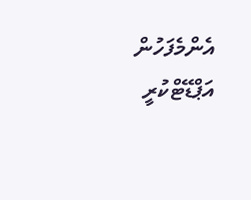އެންމެފަހުން އަޕްޑޭޓްކުރީ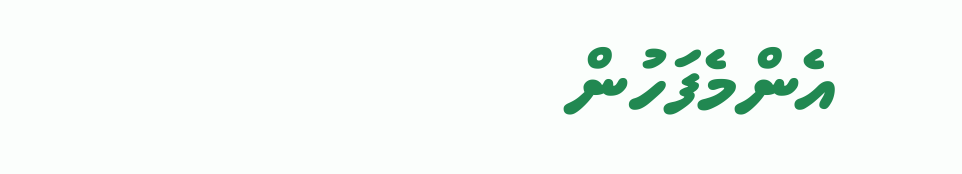އެންމެފަހުން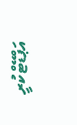އަޕްޑޭޓްކުރީ